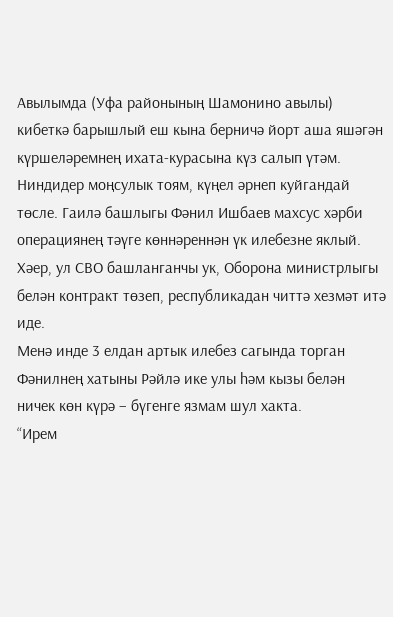Авылымда (Уфа районының Шамонино авылы) кибеткә барышлый еш кына берничә йорт аша яшәгән күршеләремнең ихата-курасына күз салып үтәм. Ниндидер моңсулык тоям, күңел әрнеп куйгандай төсле. Гаилә башлыгы Фәнил Ишбаев махсус хәрби операциянең тәүге көннәреннән үк илебезне яклый. Хәер, ул СВО башланганчы ук, Оборона министрлыгы белән контракт төзеп, республикадан читтә хезмәт итә иде.
Менә инде 3 елдан артык илебез сагында торган Фәнилнең хатыны Рәйлә ике улы һәм кызы белән ничек көн күрә – бүгенге язмам шул хакта.
“Ирем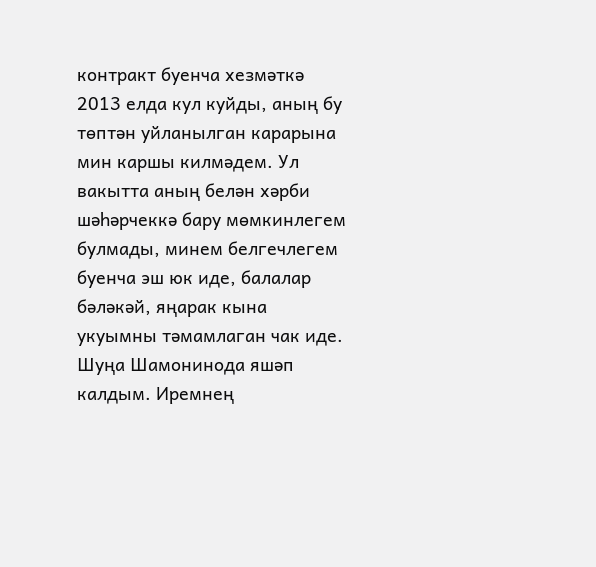контракт буенча хезмәткә 2013 елда кул куйды, аның бу төптән уйланылган карарына мин каршы килмәдем. Ул вакытта аның белән хәрби шәһәрчеккә бару мөмкинлегем булмады, минем белгечлегем буенча эш юк иде, балалар бәләкәй, яңарак кына укуымны тәмамлаган чак иде. Шуңа Шамонинода яшәп калдым. Иремнең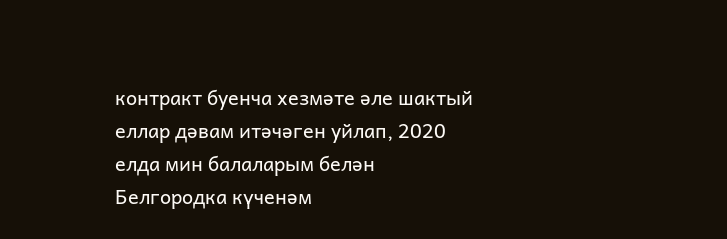контракт буенча хезмәте әле шактый еллар дәвам итәчәген уйлап, 2020 елда мин балаларым белән Белгородка күченәм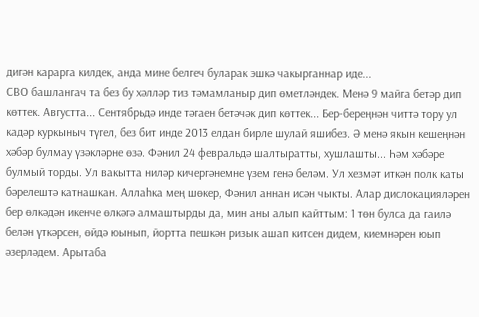дигән карарга килдек, анда мине белгеч буларак эшкә чакырганнар иде...
СВО башлангач та без бу хәлләр тиз тәмамланыр дип өметләндек. Менә 9 майга бетәр дип көттек. Августта... Сентябрьдә инде тәгаен бетәчәк дип көттек... Бер-береңнән читтә тору ул кадәр куркыныч түгел, без бит инде 2013 елдан бирле шулай яшибез. Ә менә якын кешеңнән хәбәр булмау үзәкләрне өзә. Фәнил 24 февральдә шалтыратты, хушлашты... Һәм хәбәре булмый торды. Ул вакытта ниләр кичергәнемне үзем генә беләм. Ул хезмәт иткән полк каты бәрелештә катнашкан. Аллаһка мең шөкер, Фәнил аннан исән чыкты. Алар дислокацияләрен бер өлкәдән икенче өлкәгә алмаштырды да, мин аны алып кайттым: 1 төн булса да гаилә белән үткәрсен, өйдә юынып, йортта пешкән ризык ашап китсен дидем, киемнәрен юып әзерләдем. Арытаба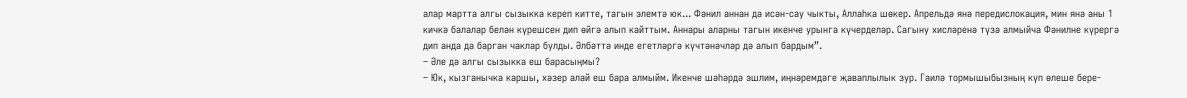алар мартта алгы сызыкка кереп китте, тагын элемтә юк... Фәнил аннан да исән-сау чыкты, Аллаһка шөкер. Апрельдә янә передислокация, мин янә аны 1 кичкә балалар белән күрешсен дип өйгә алып кайттым. Аннары аларны тагын икенче урынга күчерделәр. Сагыну хисләренә түзә алмыйча Фәнилне күрергә дип анда да барган чаклар булды. Әлбәттә инде егетләргә күчтәнәчләр дә алып бардым”.
– Әле дә алгы сызыкка еш барасыңмы?
– Юк, кызганычка каршы, хәзер алай еш бара алмыйм. Икенче шәһәрдә эшлим, иңнәремдәге җаваплылык зур. Гаилә тормышыбызның күп өлеше бере-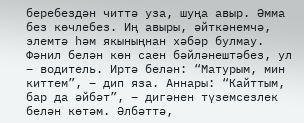беребездән читтә уза, шуңа авыр. Әмма без көчлебез. Иң авыры, әйткәнемчә, элемтә һәм якыныңнан хәбәр булмау. Фәнил белән көн саен бәйләнештәбез, ул – водитель. Иртә белән: “Матурым, мин киттем”, – дип яза. Аннары: “Кайттым, бар да әйбәт”, – дигәнен түземсезлек белән көтәм. Әлбәттә,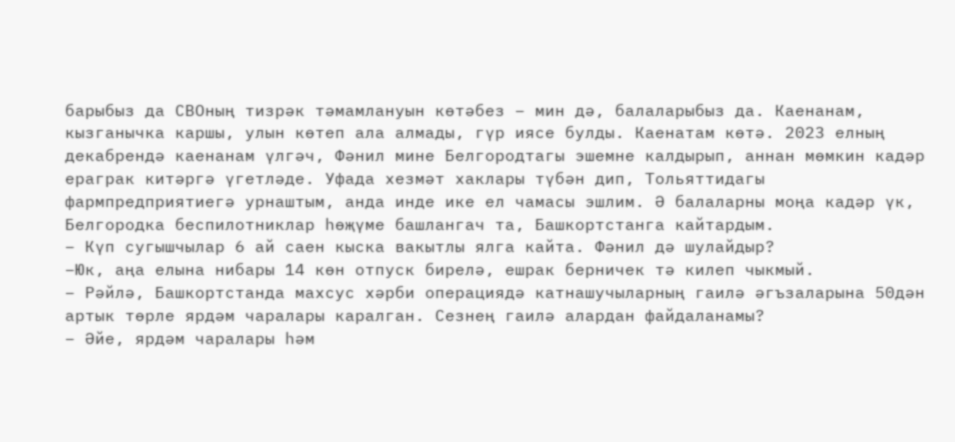барыбыз да СВОның тизрәк тәмамлануын көтәбез – мин дә, балаларыбыз да. Каенанам, кызганычка каршы, улын көтеп ала алмады, гүр иясе булды. Каенатам көтә. 2023 елның декабрендә каенанам үлгәч, Фәнил мине Белгородтагы эшемне калдырып, аннан мөмкин кадәр ераграк китәргә үгетләде. Уфада хезмәт хаклары түбән дип, Тольяттидагы фармпредприятиегә урнаштым, анда инде ике ел чамасы эшлим. Ә балаларны моңа кадәр үк, Белгородка беспилотниклар һөҗүме башлангач та, Башкортстанга кайтардым.
– Күп сугышчылар 6 ай саен кыска вакытлы ялга кайта. Фәнил дә шулайдыр?
–Юк, аңа елына нибары 14 көн отпуск бирелә, ешрак берничек тә килеп чыкмый.
– Рәйлә, Башкортстанда махсус хәрби операциядә катнашучыларның гаилә әгъзаларына 50дән артык төрле ярдәм чаралары каралган. Сезнең гаилә алардан файдаланамы?
– Әйе, ярдәм чаралары һәм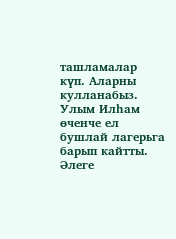ташламалар күп. Аларны кулланабыз. Улым Илһам өченче ел бушлай лагерьга барып кайтты. Әлеге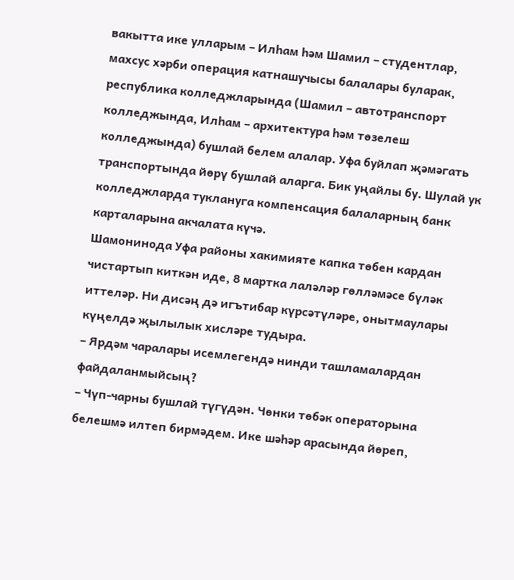вакытта ике улларым – Илһам һәм Шамил – студентлар, махсус хәрби операция катнашучысы балалары буларак, республика колледжларында (Шамил – автотранспорт колледжында, Илһам – архитектура һәм төзелеш колледжында) бушлай белем алалар. Уфа буйлап җәмәгать транспортында йөрү бушлай аларга. Бик уңайлы бу. Шулай ук колледжларда туклануга компенсация балаларның банк карталарына акчалата күчә.
Шамонинода Уфа районы хакимияте капка төбен кардан чистартып киткән иде, 8 мартка лаләләр гөлләмәсе бүләк иттеләр. Ни дисәң дә игътибар күрсәтүләре, онытмаулары күңелдә җылылык хисләре тудыра.
– Ярдәм чаралары исемлегендә нинди ташламалардан файдаланмыйсың?
– Чүп-чарны бушлай түгүдән. Чөнки төбәк операторына белешмә илтеп бирмәдем. Ике шәһәр арасында йөреп,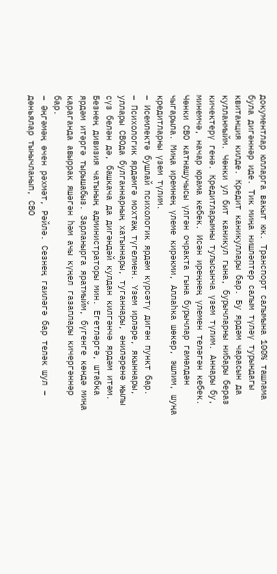документлар юлларга вакыт юк. Транспорт салымына 100% ташлама була дигәннәр иде. Тик миңа нишләптер салым түләү турындагы квитанция килде. Кредит каникуллары бар. Бу ярдәм чарасын да кулланмыйм. Чөнки ул бит каникул гына, бурычларны нибары бераз кичектерү генә. Кредитларымны тулысынча үзем түлим. Аннары бу, минемчә, начар юрама кебек. Исән иреңнең үлемен теләгән кебек. Чөнки СВО катнашучысы үлгән очракта гына бурычлар гамәлдән чыгарыла. Миңа иремнең үлеме кирәкми, Аллаһка шөкер, эшлим, шуңа кредитларны үзем түлим.
– Исемлектә бушлай психологик ярдәм күрсәтү дигән пункт бар.
– Психологик ярдәмгә мохтаҗ түгелмен. Үзем ирләре, якыннары, уллары СВОда булганнарның хатыннары, туганнары, әниләренә җылы сүз белән дә, башкача да дигәндәй кулдан килгәнчә ярдәм итәм. Безнең дивизия чатының администраторы мин. Егетләргә, штабка ярдәм итәргә тырышабыз. Зарланырга яратмыйм, бүгенге көндә миңа караганда авыррак яшәгән һәм ачы күңел газаплары кичергәннәр бар.
– Әңгәмәң өчен рәхмәт, Рәйлә. Сезнең гаиләгә бар теләк шул – дөньялар тынычланып, СВО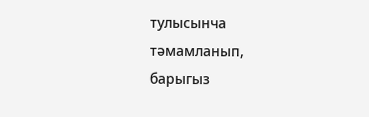тулысынча тәмамланып, барыгыз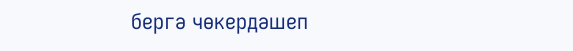бергә чөкердәшеп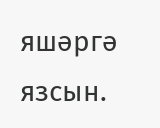яшәргә язсын.